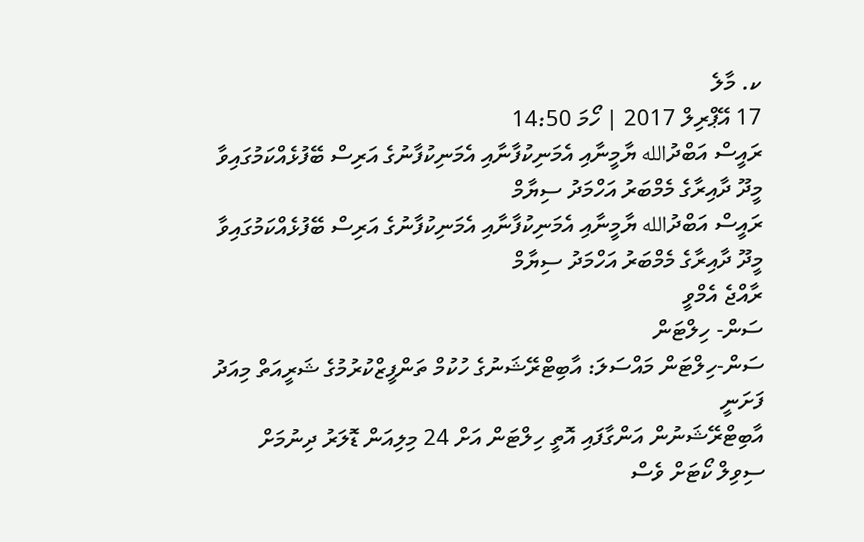ކ. މާލެ
17 އޭޕްރިލް 2017 | ހޯމަ 14:50
ރައީސް އަބްދުالله ޔާމީނާއި އެމަނިކުފާނާއި އެމަނިކުފާނުގެ އަރިސް ބޭފުޅެއްކަމުގައިވާ މީދޫ ދާއިރާގެ މެމްބަރު އަހްމަދު ސިޔާމް
ރައީސް އަބްދުالله ޔާމީނާއި އެމަނިކުފާނާއި އެމަނިކުފާނުގެ އަރިސް ބޭފުޅެއްކަމުގައިވާ މީދޫ ދާއިރާގެ މެމްބަރު އަހްމަދު ސިޔާމް
ރާއްޖެ އެމްވީ
ސަން- ހިލްޓަން
ސަން-ހިލްޓަން މައްސަލަ: އާބިޓްރޭޝަނުގެ ހުކުމް ތަންފީޒްކުރުމުގެ ޝަރީއަތް މިއަދު ފަށަނީ
އާބިޓްރޭޝަނުން އަންގާފައި އޮތީ ހިލްޓަން އަށް 24 މިލިއަން ޑޮލަރު ދިނުމަށް
ސިވިލް ކޯޓަށް ވެސް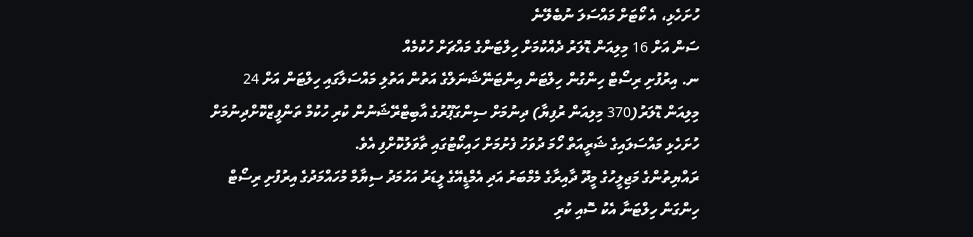ހުށަހެޅި، އެ ކޯޓަށް މައްސަލަ ނުބެލޭނެ
ސަން އަށް 16 މިލިއަން ޑޮލަރު ދެއްކުމަށް ހިލްޓަންގެ މައްޗަށް ހުކުމެއް
ނ. އިރުފުށި ރިސޯޓް ހިންގުން ހިލްޓަން އިންޓަނޭޝަނަލްގެ އަތުން އަތުލި މައްސަލާގައި ހިލްޓަން އަށް 24 މިލިއަން ޑޮލަރު(370 މިލިއަން ރުފިޔާ) ދިނުމަށް ސިންގަޕޫރުގެ އާބިޓްރޭޝަނުން ކުރި ހުކުމް ތަންފީޒްކޮށްދިނުމަށް ހުށަހެޅި މައްސަލައިގެ ޝަރީއަތް ހޯމަ ދުވަހު ފެށުމަށް ހައިކޯޓުގައި ތާވަލުކޮށްފި އެވެ.
ރައްޔިތުންގެ މަޖިލީހުގެ މީދޫ ދާއިރާގެ މެމްބަރު އަދި އެމްޑީއޭގެ ލީޑަރު އަހުމަދު ސިޔާމް މުހައްމަދުގެ އިރުފުށި ރިސޯޓް ހިންގަން ހިލްޓަނާ އެކު ސޮއި ކުރި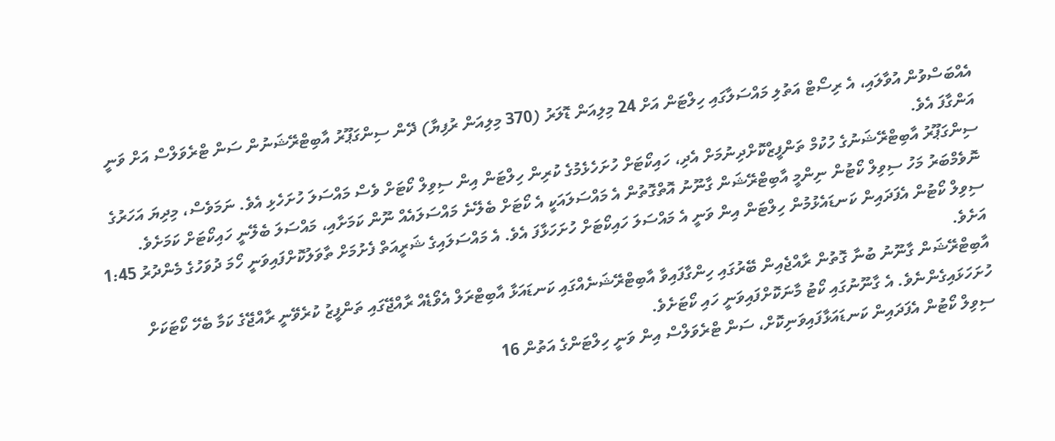އެއްބަސްވުން އުވާލައި، އެ ރިސޯޓް އަތުލި މައްސަލާގައި ހިލްޓަން އަށް 24 މިލިއަން ޑޮލަރު (370 މިލިއަން ރުފިޔާ) ދޭން ސިންގަޕޫރު އާބިޓްރޭޝަނުން ސަން ޓްރެވަލްސް އަށް ވަނީ އަންގާފަ އެވެ.
ސިންގަޕޫރު އާބިޓްރޭޝަނުގެ ހުކުމް ތަންފީޒްކޮށްދިނުމަށް އެދި، ހައިކޯޓަށް ހުށަހެޅެމުގެ ކުރިން ހިލްޓަން އިން ސިވިލް ކޯޓަށް ވެސް މައްސަލަ ހުށަހެޅި އެވެ. ނަމަވެސް، މިދިޔަ އަހަރުގެ ނޮވެމްބަރު މަހު ސިވިލް ކޯޓުން ނިންމީ އާބިޓްރޭޝަން ގާނޫނު އޮތްގޮތުން އެ މައްސަލައަކީ އެ ކޯޓަށް ބެލޭނެ މައްސަލައެއް ނޫން ކަމަށާއި، މައްސަލަ ބެލޭނީ ހައިކޯޓަށް ކަމަށެވެ.
ސިވިލް ކޯޓުން އެފަދައިން ކަނޑައެޅުމުން ހިލްޓަން އިން ވަނީ އެ މައްސަލަ ހައިކޯޓަށް ހުށަހަޅާފަ އެވެ. އެ މައްސަލައިގެ ޝަރީއަތް ފެށުމަށް ތާވަލުކޮށްފައިވަނީ ހޯމަ ދުވަހުގެ މެންދުރު 1:45 އަށެވެ.
އާބިޓްރޭޝަން ގާނޫނު ބުނާ ގޮތުން ރާއްޖެއިން ބޭރުގައި ހިންގާފައިވާ އާބިޓްރޭޝަނެއްގައި ކަނޑައަޅާ އާބިޓްރަލް އެވޯޑެއް ރާއްޖޭގައި ތަންފީޒު ކުރެވޭނީ ރާއްޖޭގެ ކަމާ ބެހޭ ކޯޓަކަށް ހުށަހަޅައިގެންނެވެ. އެ ގާނޫނުގައި ކޯޓު މާނަކޮށްފައިވަނީ ހައި ކޯޓަށެވެ.
ސިވިލް ކޯޓުން އެފަދައިން ކަނޑައަޅާފައިވަނިކޮށް، ސަން ޓްރެވަލްސް އިން ވަނީ ހިލްޓަންގެ އަތުން 16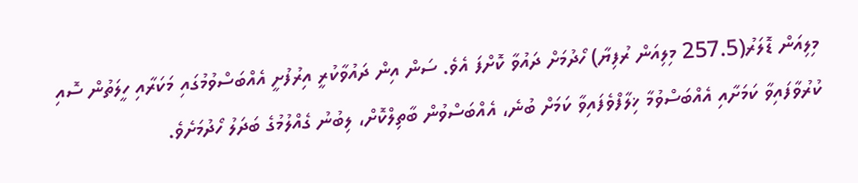މިލިއަން ޑޮލަރު(257.5 މިލިއަން ރުފިޔާ) ހޯދުމަށް ދައުވާ ކޮށްފަ އެވެ. ސަން އިން ދައުވާކުރީ އިރުފުށީ އެއްބަސްވުމުގައި މަކަރާއި ހީލަތުން ސޮއި ކުރުވާފައިވާ ކަމަށާއި އެއްބަސްވުމާ ޚިލާފްވެފައިވާ ކަމަށް ބުނެ، އެއްބަސްވުން ބާތިލްކޮށް، ލިބުނު ގެއްލުމުގެ ބަދަލު ހޯދުމަށެވެ.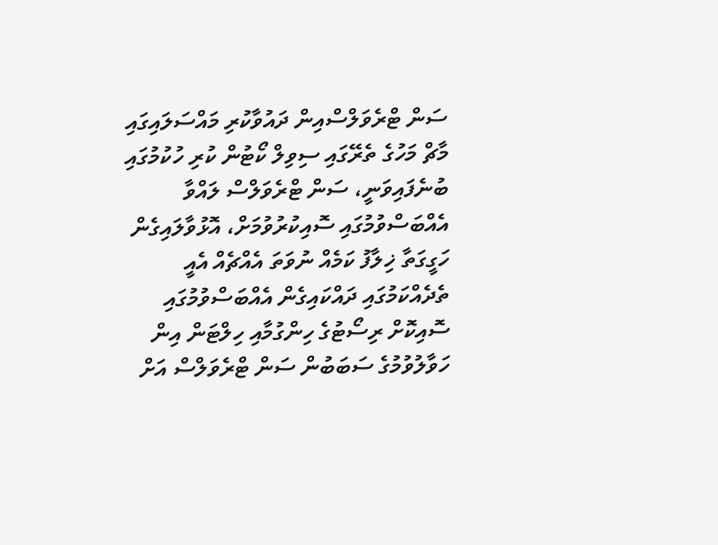ސަން ޓްރެވަލްސްއިން ދައުވާކުރި މައްސަލައިގައި މާޗް މަހުގެ ތެރޭގައި ސިވިލް ކޯޓުން ކުރި ހުކުމުގައި ބުނެފައިވަނީ، ސަން ޓްރެވަލްސް ލައްވާ އެއްބަސްވުމުގައި ސޮއިކުރުވުމަށް، އޮޅުވާލައިގެން ހަގީގަތާ ޚިލާފު ކަމެއް ނުވަތަ އެއްޗެއް އެއީ ތެދެއްކަމުގައި ދައްކައިގެން އެއްބަސްވުމުގައި ސޮއިކޮށް ރިސޯޓުގެ ހިންގުމާއި ހިލްޓަން އިން ހަވާލުވުމުގެ ސަބަބުން ސަން ޓްރެވަލްސް އަށް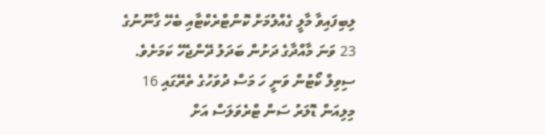ލިބިފައިވާ މާލީ ގެއްލުމަށް ކޮންޓްރެކްޓާއި ބެހޭ ގާނޫނުގެ 23 ވަނަ މާއްދާގެ ދަށުން ބަދަލު ދޭންޖެހޭ ކަމަށެވެ. ސިވިލް ކޯޓުން ވަނީ ހަ މަސް ދުވަހުގެ ތެރޭގައި 16 މިލިއަން ޑޮލަރު ސަން ޓްރެވަލަސް އަށް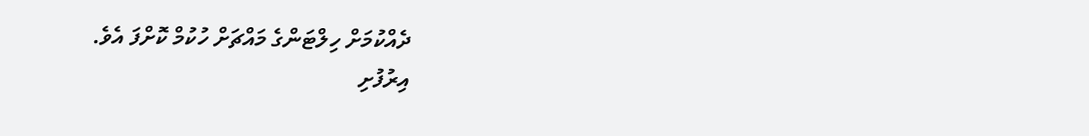ދެއްކުމަށް ހިލްޓަންގެ މައްޗަށް ހުކުމް ކޮށްފަ އެވެ.
އިރުފުށި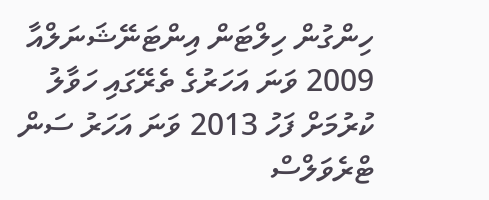ހިންގުން ހިލްޓަން އިންޓަނޭޝަނަލްއާ 2009 ވަނަ އަހަރުގެ ތެރޭގައި ހަވާލު ކުރުމަށް ފަހު 2013 ވަނަ އަހަރު ސަން ޓްރެވަލްސް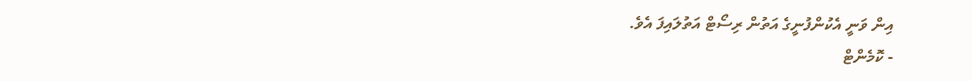އިން ވަނީ އެކުންފުނީގެ އަތުން ރިސޯޓް އަތުލައިފަ އެވެ.
- ކޮމެންޓް